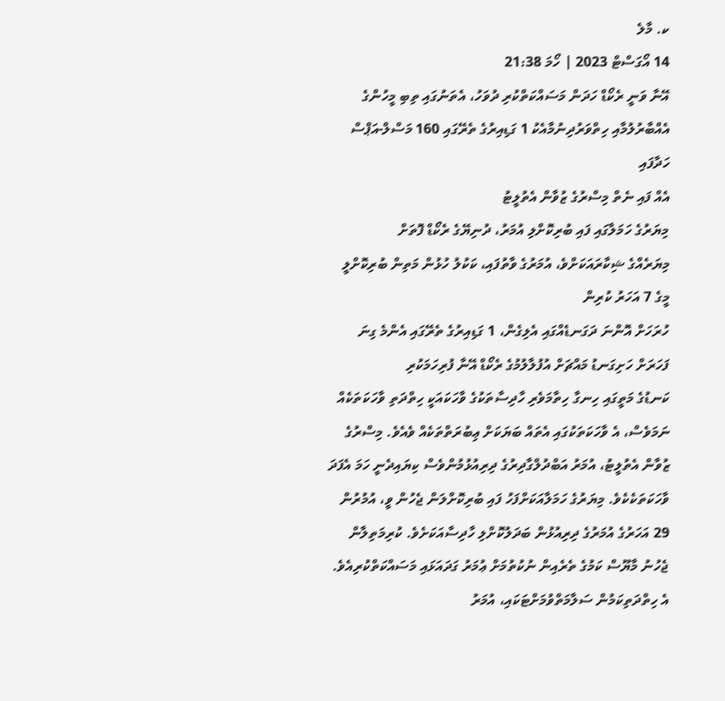ކ. މާލެ
14 އޯގަސްޓް 2023 | ހޯމަ 21:38
އޭނާ ވަނީ ރެކޯޑް ހަދަން މަސައްކަތްކުރި ދުވަހު، އެތަނުގައި ތިބި މީހުންގެ އެއްބާރުލުމާއި ހިތްވަރުދިނުމާއެކު 1 ގަޑިއިރުގެ ތެރޭގައި 160 މަސްލް-އަޕްސް ހަދާފައި
އެއް ފައި ނެތް މިސްރުގެ ޒުވާން އެތުލީޓު
މިޔަރުގެ ހަމަލާގައި ފައި ބުރިކޮށްލި އުމަރު، ދުނިޔޭގެ ރެކޯޑް ފޮތަށް
މިޔަރެއްގެ ޝިކާރައަކަށްވެ، އުމަރުގެ ވާތުފައި، ކަކުލު ހުޅުން މަތިން ބުރިކޮށްލީ މީގެ 7 އަހަރު ކުރިން
ހުރަހަށް އޮންނަ ދަގަނޑެއްގައި އެލިގެން، 1 ގަޑިއިރުގެ ތެރޭގައި އެންމެ ގިނަ ފަހަރަށް ހަށިގަނޑު މައްޗަށް އުފުލާލުމުގެ ރެކޯޑް އޭނާ ފުރިހަމަކުރި
ކަނޑުގެ މަތީގައި ހިނގާ ހިތާމަވެރި ހާދިސާތަކުގެ ވާހަކައަކީ ހިތްދަތި ވާހަކަތަކެއް ނަމަވެސް، އެ ވާހަކަތަކުގައި އެތައް ބަޔަކަށް ޢިބުރަތްތަކެއް ވެއެވެ. މިސްރުގެ ޒުވާން އެތުލީޓު، އުމަރު އަބްދުލްގާދިރުގެ ދިރިއުޅުމުންވެސް ކިޔައިދެނީ ހަމަ އެފަދަ ވާހަކަތަކެކެވެ. މިޔަރުގެ ހަމަލާއަކަށްފަހު ފައި ބުރިކޮށްލަން ޖެހުން ވީ، އުމުރުން 29 އަހަރުގެ އުމަރުގެ ދިރިއުޅުން ބަދަލުކޮށްލި ހާދިސާއަކަށެވެ. ކުރިމަތިލާން ޖެހުނު މާޔޫސް ކަމުގެ ތެރެއިން ނުކުތުމަށް ޢުމަރު ގަދައަޅައި މަސައްކަތްކުރިއެވެ. އެ ހިތްދަތިކަމުން ސަލާމަތްވުމަށްޓަކައި، އުމަރު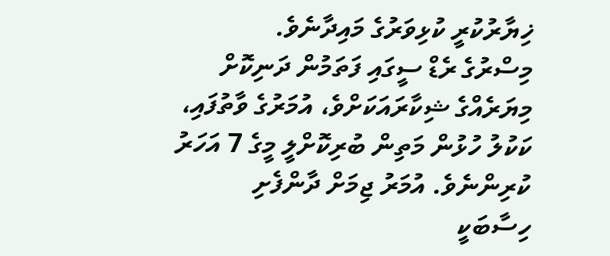ޚިޔާރުކުރީ ކުޅިވަރުގެ މައިދާނެވެ.
މިސްރުގެ ރެޑް ސީގައި ފަތަމުން ދަނިކޮށް މިޔަރެއްގެ ޝިކާރައަކަށްވެ، އުމަރުގެ ވާތުފައި، ކަކުލު ހުޅުން މަތިން ބުރިކޮށްލީ މީގެ 7 އަހަރު ކުރިންނެވެ. އުމަރު ޖިމަށް ދާންފެށި ހިސާބަކީ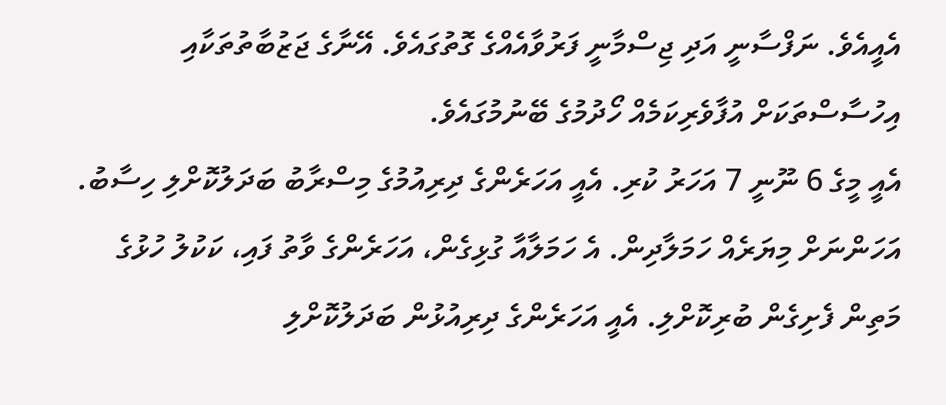އެއީއެވެ. ނަފްސާނީ އަދި ޖިސްމާނީ ފަރުވާއެއްގެ ގޮތުގައެވެ. އޭނާގެ ޖަޒުބާތުތަކާއި އިހުސާސްތަކަށް އުފާވެރިކަމެއް ހޯދުމުގެ ބޭނުމުގައެވެ.
އެއީ މީގެ 6 ނޫނީ 7 އަހަރު ކުރި. އެއީ އަހަރެންގެ ދިރިއުމުގެ މިސްރާބު ބަދަލުކޮށްލި ހިސާބު. އަހަންނަށް މިޔަރެއް ހަމަލާދިން. އެ ހަމަލާއާ ގުޅިގެން، އަހަރެންގެ ވާތު ފައި، ކަކުލު ހުޅުގެ މަތިން ފެށިގެން ބުރިކޮށްލި. އެއީ އަހަރެންގެ ދިރިއުޅުން ބަދަލުކޮށްލި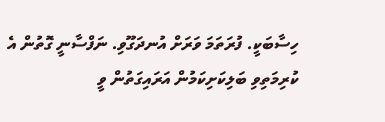ހިސާބަކީ. ފުރަތަމަ ވަރަށް އުނދަގޫވި. ނަފްސާނީ ގޮތުން އެ ކުރިމަތިވި ބަލިކަށިކަމުން އަރައިގަތުން ވީ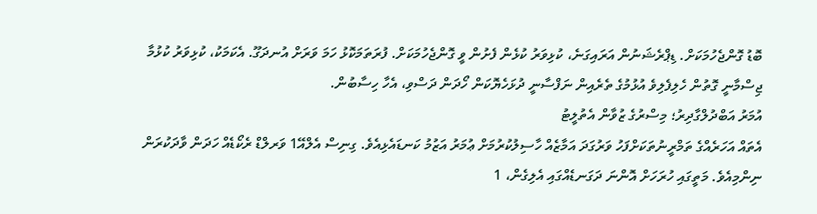ބޮޑު ގޮންޖެހުމަކަށް. ޑިޕްރެޝަނުން އަރައިގަނެ، ކުޅިވަރު ކުޅެން ފެށުން ވީ ގޮންޖެހުމަކަށް. ފުރަތަމަކޮޅު ހަމަ ވަރަށް އުނދަގޫ. އެކަމަކު، ކުޅިވަރު ކުޅުމާ ޖިސްމާނީ ގޮތުން ހެލިފެލިވެ އުޅުމުގެ ތެރެއިން ނަފްސާނީ ދުޅަހެޔޮކަން ހޯދަން ދަސްވި، އެހާ ހިސާބުން.
އުމަރު އަބްދުލްގާދިރު؛ މިސްރުގެ ޒުވާން އެތުލީޓު
އެތައް އަހަރެއްގެ ތަމްރީނުތަކަށްފަހު ވަރުގަދަ އަމާޒެއް ހާސިލުކުރުމަށް ޢުމަރު އަޒުމު ކަނޑައެޅިއެވެ. ގިނިސް އެލްއޭ1 ވަރލްޑް ރެކޯޑެއް ހަދަން ވާދަކުރަން ނިންމިއެވެ. މަތީގައި ހުރަހަށް އޮންނަ ދަގަނޑެއްގައި އެލިގެން، 1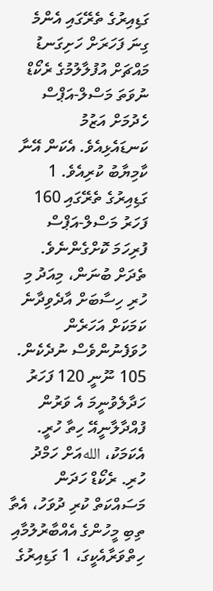ގަޑިއިރުގެ ތެރޭގައި އެންމެ ގިނަ ފަހަރަށް ހަށިގަނޑު މައްޗަށް އުފުލާލުމުގެ ރެކޯޑް ނުވަތަ މަސްލް-އަޕްސް ހެދުމަށް އަޒުމު ކަނޑައެޅިއެވެ. އެކަން އޭނާ ކާމިޔާބު ކުރިއެވެ. 1 ގަޑިއިރުގެ ތެރޭގައި 160 ފަހަރު މަސްލް-އަޕްސް ފުރިހަމަ ކޮށްގެންނެވެ.
ތެދަށް ބުނަން، މިއަދު މި ހުރި ހިސާބަށް އާދެވިދާނެ ކަމަކަށް އަހަރެން ހުވަފެނުންވެސް ނުދެކެން. 105 ނޫނީ 120 ފަހަރު ހަދާލެވުނީމަ އެ ވަރުން ފުއްދާލާނީއޭ ހިތާ ހުރީ. އެކަމަކު، اللهއަށް ހަމްދު ހުރި. ރެކޯޑް ހަދަން މަސައްކަތް ކުރި ދުވަހު، އެތާ ތިބި މީހުންގެ އެއްބާރުލުމާއި ހިތްވަރާއެކީގަ، 1 ގަޑިއިރުގެ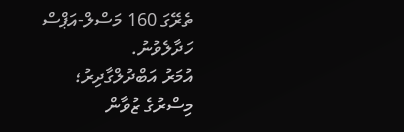ތެރޭގަ 160 މަސްލް-އަޕްސް ހަދާލެވުނު.
އުމަރު އަބްދުލްގާދިރު؛ މިސްރުގެ ޒުވާން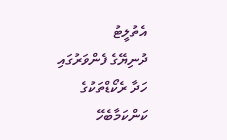އެތުލީޓު
ދުނިޔޭގެ ފެންވަރުގައި ހަދާ ރެކޯޑްތަކުގެ ކަންކަމާބެހޭ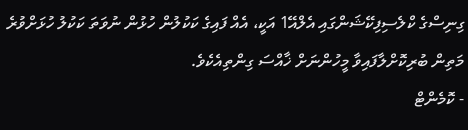ގިނިސްގެ ކްލެސިފިކޭޝަންގައި އެލްއޭ1 އަކީ، އެއް ފައިގެ ކަކުލުން ހުޅުން ނުވަތަ ކަކުލު ހުޅަށްވުރެ މަތިން ބުރިކޮށްލާފައިވާ މީހުންނަށް ޚާއްސަ ގިންތިއެކެވެ.
- ކޮމެންޓް